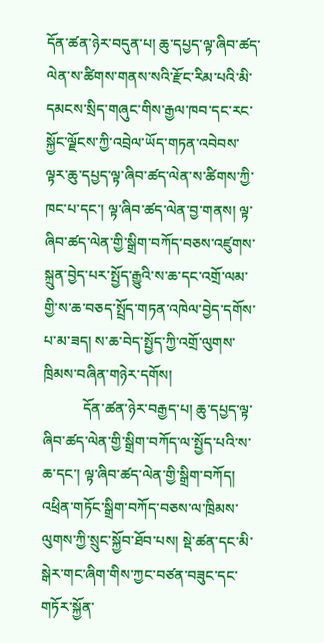དོན་ཚན་ཉེར་བདུན་པ། ཆུ་དཔྱད་ལྟ་ཞིབ་ཚད་ལེན་ས་ཚིགས་གནས་སའི་རྫོང་རིམ་པའི་མི་དམངས་སྲིད་གཞུང་གིས་རྒྱལ་ཁབ་དང་རང་སྐྱོང་ལྗོངས་ཀྱི་འབྲེལ་ཡོད་གཏན་འབེབས་ལྟར་ཆུ་དཔྱད་ལྟ་ཞིབ་ཚད་ལེན་ས་ཚིགས་ཀྱི་ཁང་པ་དང་། ལྟ་ཞིབ་ཚད་ལེན་བྱ་གནས། ལྟ་ཞིབ་ཚད་ལེན་གྱི་སྒྲིག་བཀོད་བཅས་འཛུགས་སྐྲུན་བྱེད་པར་སྤྱོད་རྒྱུའི་ས་ཆ་དང་འགྲོ་ལམ་གྱི་ས་ཆ་བཅད་སྤྲོད་གཏན་འཁེལ་བྱེད་དགོས་པ་མ་ཟད། ས་ཆ་བེད་སྤྱོད་ཀྱི་འགྲོ་ལུགས་ཁྲིམས་བཞིན་གཉེར་དགོས།
           དོན་ཚན་ཉེར་བརྒྱད་པ། ཆུ་དཔྱད་ལྟ་ཞིབ་ཚད་ལེན་གྱི་སྒྲིག་བཀོད་ལ་སྤྱོད་པའི་ས་ཆ་དང་། ལྟ་ཞིབ་ཚད་ལེན་གྱི་སྒྲིག་བཀོད། འཕྲིན་གཏོང་སྒྲིག་བཀོད་བཅས་ལ་ཁྲིམས་ལུགས་ཀྱི་སྲུང་སྐྱོབ་ཐོབ་པས། སྡེ་ཚན་དང་མི་སྒེར་གང་ཞིག་གིས་ཀྱང་བཙན་བཟུང་དང་གཏོར་སྐྱོན་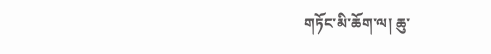གཏོང་མི་ཆོག་ལ། ཆུ་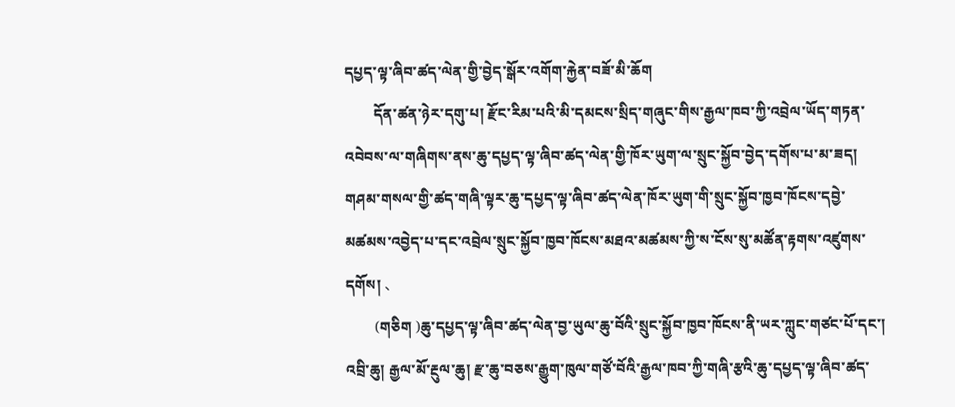དཔྱད་ལྟ་ཞིབ་ཚད་ལེན་གྱི་བྱེད་སྒོར་འགོག་རྐྱེན་བཟོ་མི་ཆོག
        དོན་ཚན་ཉེར་དགུ་པ། རྫོང་རིམ་པའི་མི་དམངས་སྲིད་གཞུང་གིས་རྒྱལ་ཁབ་ཀྱི་འབྲེལ་ཡོད་གཏན་འབེབས་ལ་གཞིགས་ནས་ཆུ་དཔྱད་ལྟ་ཞིབ་ཚད་ལེན་གྱི་ཁོར་ཡུག་ལ་སྲུང་སྐྱོབ་བྱེད་དགོས་པ་མ་ཟད། གཤམ་གསལ་གྱི་ཚད་གཞི་ལྟར་ཆུ་དཔྱད་ལྟ་ཞིབ་ཚད་ལེན་ཁོར་ཡུག་གི་སྲུང་སྐྱོབ་ཁྱབ་ཁོངས་དབྱེ་མཚམས་འབྱེད་པ་དང་འབྲེལ་སྲུང་སྐྱོབ་ཁྱབ་ཁོངས་མཐའ་མཚམས་ཀྱི་ས་ངོས་སུ་མཚོན་རྟགས་འཛུགས་དགོས། 、
        (གཅིག )ཆུ་དཔྱད་ལྟ་ཞིབ་ཚད་ལེན་བྱ་ཡུལ་ཆུ་བོའི་སྲུང་སྐྱོབ་ཁྱབ་ཁོངས་ནི་ཡར་ཀླུང་གཙང་པོ་དང་། འབྲི་ཆུ། རྒྱལ་མོ་རྔུལ་ཆུ། རྫ་ཆུ་བཅས་རྒྱུག་ཁུལ་གཙོ་བོའི་རྒྱལ་ཁབ་ཀྱི་གཞི་རྩའི་ཆུ་དཔྱད་ལྟ་ཞིབ་ཚད་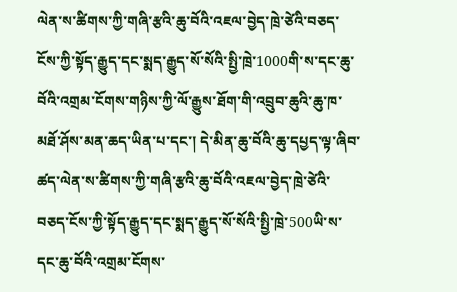ལེན་ས་ཚིགས་ཀྱི་གཞི་རྩའི་ཆུ་བོའི་འཇལ་བྱེད་ཁྲེ་ཙེའི་བཅད་ངོས་ཀྱི་སྟོད་རྒྱུད་དང་སྨད་རྒྱུད་སོ་སོའི་སྤྱི་ཁྲེ་1000གི་ས་དང་ཆུ་བོའི་འགྲམ་ངོགས་གཉིས་ཀྱི་ལོ་རྒྱུས་ཐོག་གི་འབྲུབ་ཆུའི་ཆུ་ཁ་མཐོ་ཤོས་མན་ཆད་ཡིན་པ་དང་། དེ་མིན་ཆུ་བོའི་ཆུ་དཔྱད་ལྟ་ཞིབ་ཚད་ལེན་ས་ཚིགས་ཀྱི་གཞི་རྩའི་ཆུ་བོའི་འཇལ་བྱེད་ཁྲེ་ཙེའི་བཅད་ངོས་ཀྱི་སྟོད་རྒྱུད་དང་སྨད་རྒྱུད་སོ་སོའི་སྤྱི་ཁྲེ་500ཡི་ས་དང་ཆུ་བོའི་འགྲམ་ངོགས་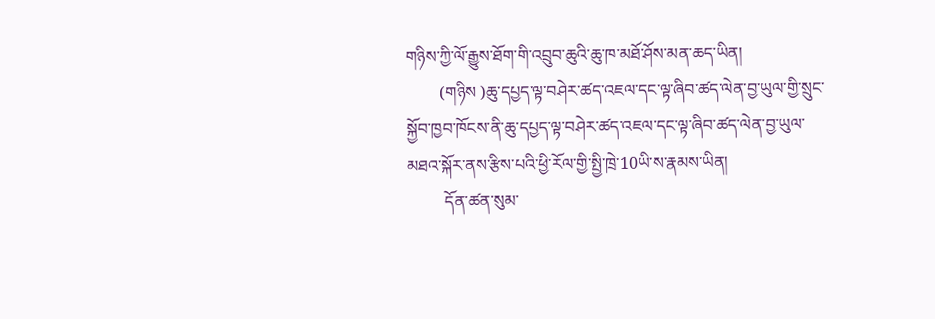གཉིས་ཀྱི་ལོ་རྒྱུས་ཐོག་གི་འབྲུབ་ཆུའི་ཆུ་ཁ་མཐོ་ཤོས་མན་ཆད་ཡིན།
        (གཉིས )ཆུ་དཔྱད་ལྟ་བཤེར་ཚད་འཇལ་དང་ལྟ་ཞིབ་ཚད་ལེན་བྱ་ཡུལ་གྱི་སྲུང་སྐྱོབ་ཁྱབ་ཁོངས་ནི་ཆུ་དཔྱད་ལྟ་བཤེར་ཚད་འཇལ་དང་ལྟ་ཞིབ་ཚད་ལེན་བྱ་ཡུལ་མཐའ་སྐོར་ནས་རྩིས་པའི་ཕྱི་རོལ་གྱི་སྤྱི་ཁྲེ་10ཡི་ས་རྣམས་ཡིན།
         དོན་ཚན་སུམ་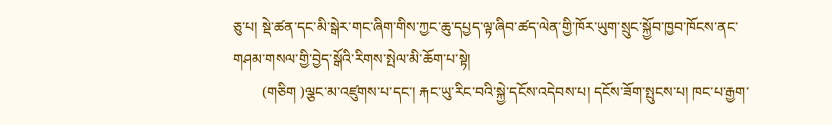ཅུ་པ། སྡེ་ཚན་དང་མི་སྒེར་གང་ཞིག་གིས་ཀྱང་ཆུ་དཔྱད་ལྟ་ཞིབ་ཚད་ལེན་གྱི་ཁོར་ཡུག་སྲུང་སྐྱོབ་ཁྱབ་ཁོངས་ནང་གཤམ་གསལ་གྱི་བྱེད་སྒོའི་རིགས་སྤེལ་མི་ཆོག་པ་སྟེ།
        (གཅིག )ལྕང་མ་འཛུགས་པ་དང་། རྐང་ཡུ་རིང་བའི་སྐྱེ་དངོས་འདེབས་པ། དངོས་ཟོག་སྤུངས་པ། ཁང་པ་རྒྱག་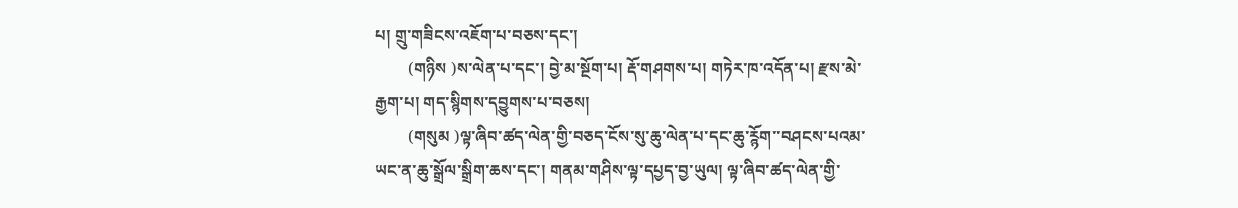པ། གྲུ་གཟིངས་འཇོག་པ་བཅས་དང་།
        (གཉིས )ས་ལེན་པ་དང་། བྱེ་མ་སྔོག་པ། རྡོ་གཤགས་པ། གཏེར་ཁ་འདོན་པ། རྫས་མེ་རྒྱག་པ། གད་སྙིགས་དབྱུགས་པ་བཅས།
        (གསུམ )ལྟ་ཞིབ་ཚད་ལེན་གྱི་བཅད་ངོས་སུ་ཆུ་ལེན་པ་དང་ཆུ་ཪྙོག་་བཤངས་པའམ་ཡང་ན་ཆུ་སྒྲོལ་སྒྲིག་ཆས་དང་། གནམ་གཤིས་ལྟ་དཔྱད་བྱ་ཡུལ། ལྟ་ཞིབ་ཚད་ལེན་གྱི་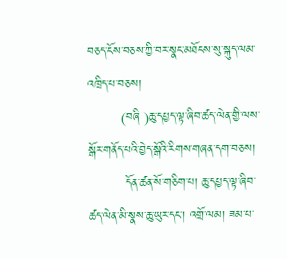བཅད་ངོས་བཅས་ཀྱི་བར་སྣང་མཐོངས་སུ་སྐུད་ལམ་འཁྲིད་པ་བཅས།
        (བཞི )ཆུ་དཔྱད་ལྟ་ཞིབ་ཚད་ལེན་གྱི་ལས་སྒོར་གནོད་པའི་བྱེད་སྒོའི་རིགས་གཞན་དག་བཅས།
         དོན་ཚན་སོ་གཅིག་པ། ཆུ་དཔྱད་ལྟ་ཞིབ་ཚད་ལེན་མི་སྣས་ཆུ་ཡུར་དང་། འགྲོ་ལམ། ཟམ་པ་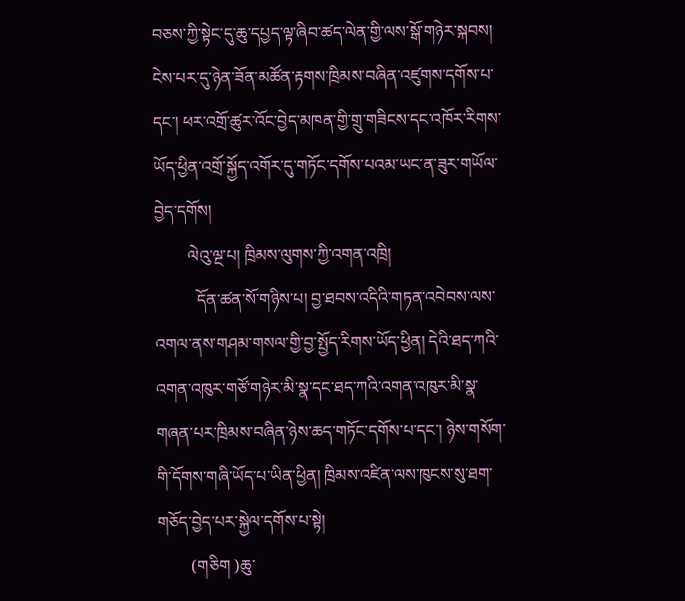བཅས་ཀྱི་སྟེང་དུ་ཆུ་དཔྱད་ལྟ་ཞིབ་ཚད་ལེན་གྱི་ལས་སྒོ་གཉེར་སྐབས། ངེས་པར་དུ་ཉེན་ཟོན་མཚོན་རྟགས་ཁྲིམས་བཞིན་འཛུགས་དགོས་པ་དང་། ཕར་འགྲོ་ཚུར་འོང་བྱེད་མཁན་གྱི་གྲུ་གཟིངས་དང་འཁོར་རིགས་ཡོད་ཕྱིན་འགྲོ་སྐྱོད་འགོར་དུ་གཏོང་དགོས་པའམ་ཡང་ན་ཟུར་གཡོལ་བྱེད་དགོས།
        ལེའུ་ལྔ་པ། ཁྲིམས་ལུགས་ཀྱི་འགན་འཁྲི།
          དོན་ཚན་སོ་གཉིས་པ། བྱ་ཐབས་འདིའི་གཏན་འབེབས་ལས་འགལ་ནས་གཤམ་གསལ་གྱི་བྱ་སྤྱོད་རིགས་ཡོད་ཕྱིན། དེའི་ཐད་ཀའི་འགན་འཁུར་གཙོ་གཉེར་མི་སྣ་དང་ཐད་ཀའི་འགན་འཁུར་མི་སྣ་གཞན་པར་ཁྲིམས་བཞིན་ཉེས་ཆད་གཏོང་དགོས་པ་དང་། ཉེས་གསོག་གི་དོགས་གཞི་ཡོད་པ་ཡིན་ཕྱིན། ཁྲིམས་འཛིན་ལས་ཁུངས་སུ་ཐག་གཅོད་བྱེད་པར་སྐྱེལ་དགོས་པ་སྟེ།
        (གཅིག )ཆུ་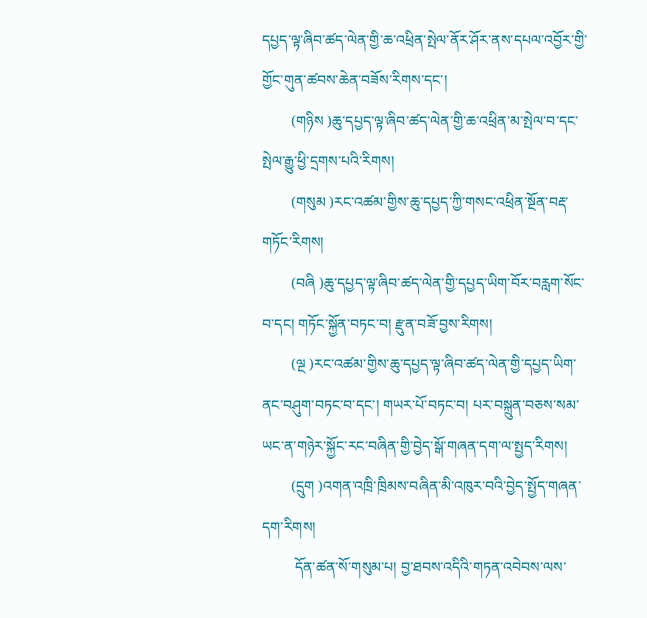དཔྱད་ལྟ་ཞིབ་ཚད་ལེན་གྱི་ཆ་འཕྲིན་སྤེལ་ནོར་ཤོར་ནས་དཔལ་འབྱོར་གྱི་གྱོང་གུན་ཚབས་ཆེན་བཟོས་རིགས་དང་།
        (གཉིས )ཆུ་དཔྱད་ལྟ་ཞིབ་ཚད་ལེན་གྱི་ཆ་འཕྲིན་མ་སྤེལ་བ་དང་སྤེལ་རྒྱུ་ཕྱི་དྲགས་པའི་རིགས།
        (གསུམ )རང་འཚམ་གྱིས་ཆུ་དཔྱད་ཀྱི་གསང་འཕྲིན་སྔོན་བརྡ་གཏོང་རིགས།
        (བཞི )ཆུ་དཔྱད་ལྟ་ཞིབ་ཚད་ལེན་གྱི་དཔྱད་ཡིག་བོར་བརླག་སོང་བ་དང། གཏོང་སྐྱོན་བཏང་བ། རྫུན་བཟོ་བྱས་རིགས།
        (ལྔ )རང་འཚམ་གྱིས་ཆུ་དཔྱད་ལྟ་ཞིབ་ཚད་ལེན་གྱི་དཔྱད་ཡིག་ནང་བཤུག་བཏང་བ་དང་། གཡར་པོ་བཏང་བ། པར་བསྐྲུན་བཅས་སམ་ཡང་ན་གཉེར་སྐྱོང་རང་བཞིན་གྱི་བྱེད་སྒོ་གཞན་དག་ལ་སྤྱད་རིགས།
        (དྲུག )འགན་འཁྲི་ཁྲིམས་བཞིན་མི་འཁུར་བའི་བྱེད་སྤྱོད་གཞན་དག་རིགས།
         དོན་ཚན་སོ་གསུམ་པ། བྱ་ཐབས་འདིའི་གཏན་འབེབས་ལས་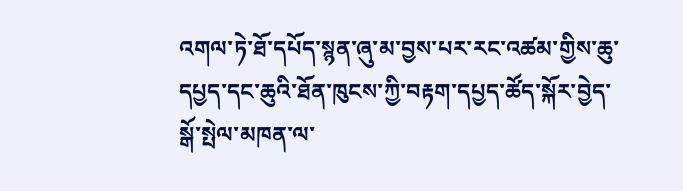འགལ་ཏེ་ཐོ་དཔོད་སྙན་ཞུ་མ་བྱས་པར་རང་འཚམ་གྱིས་ཆུ་དཔྱད་དང་ཆུའི་ཐོན་ཁུངས་ཀྱི་བརྟག་དཔྱད་ཚོད་སྐོར་བྱེད་སྒོ་སྤེལ་མཁན་ལ་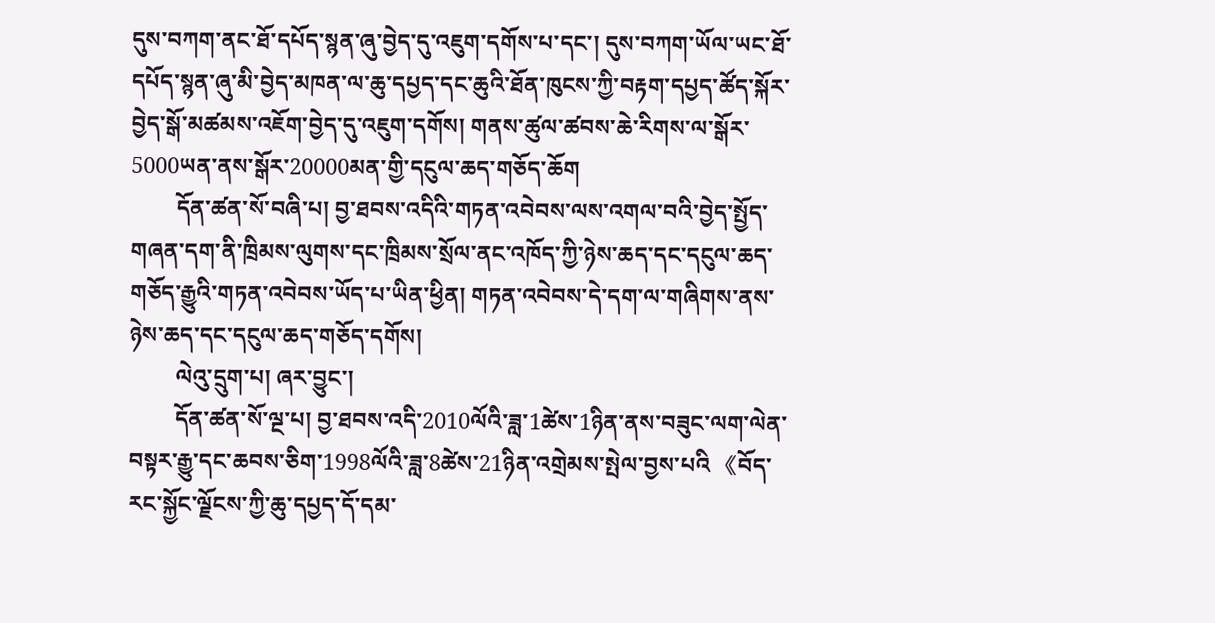དུས་བཀག་ནང་ཐོ་དཔོད་སྙན་ཞུ་བྱེད་དུ་འཇུག་དགོས་པ་དང་། དུས་བཀག་ཡོལ་ཡང་ཐོ་དཔོད་སྙན་ཞུ་མི་བྱེད་མཁན་ལ་ཆུ་དཔྱད་དང་ཆུའི་ཐོན་ཁུངས་ཀྱི་བརྟག་དཔྱད་ཚོད་སྐོར་བྱེད་སྒོ་མཚམས་འཇོག་བྱེད་དུ་འཇུག་དགོས། གནས་ཚུལ་ཚབས་ཆེ་རིགས་ལ་སྒོར་5000ཡན་ནས་སྒོར་20000མན་གྱི་དངུལ་ཆད་གཅོད་ཆོག
        དོན་ཚན་སོ་བཞི་པ། བྱ་ཐབས་འདིའི་གཏན་འབེབས་ལས་འགལ་བའི་བྱེད་སྤྱོད་གཞན་དག་ནི་ཁྲིམས་ལུགས་དང་ཁྲིམས་སྲོལ་ནང་འཁོད་ཀྱི་ཉེས་ཆད་དང་དངུལ་ཆད་གཅོད་རྒྱུའི་གཏན་འབེབས་ཡོད་པ་ཡིན་ཕྱིན། གཏན་འབེབས་དེ་དག་ལ་གཞིགས་ནས་ཉེས་ཆད་དང་དངུལ་ཆད་གཅོད་དགོས།
        ལེའུ་དྲུག་པ། ཞར་བྱུང་།
        དོན་ཚན་སོ་ལྔ་པ། བྱ་ཐབས་འདི་2010ལོའི་ཟླ་1ཚེས་1ཉིན་ནས་བཟུང་ལག་ལེན་བསྟར་རྒྱུ་དང་ཆབས་ཅིག་1998ལོའི་ཟླ་8ཚེས་21ཉིན་འགྲེམས་སྤེལ་བྱས་པའི 《བོད་རང་སྐྱོང་ལྗོངས་ཀྱི་ཆུ་དཔྱད་དོ་དམ་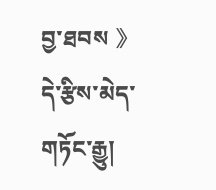བྱ་ཐབས 》དེ་རྩིས་མེད་གཏོང་རྒྱུ།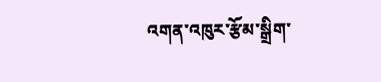འགན་འཁུར་རྩོམ་སྒྲིག་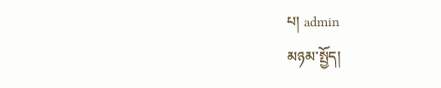པ། admin
མཉམ་སྤྱོད།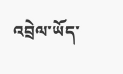འབྲེལ་ཡོད་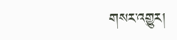གསར་འགྱུར།